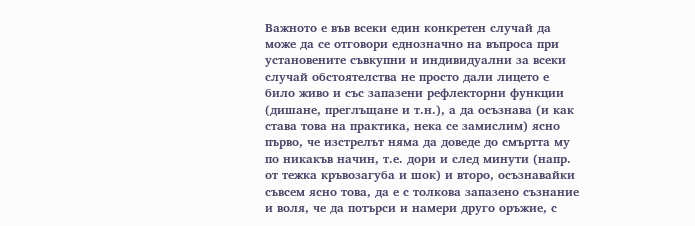Важното е във всеки един конкретен случай да може да се отговори еднозначно на въпроса при установените съвкупни и индивидуални за всеки случай обстоятелства не просто дали лицето е било живо и със запазени рефлекторни функции (дишане, преглъщане и т.н.), а да осъзнава (и как става това на практика, нека се замислим) ясно първо, че изстрелът няма да доведе до смъртта му по никакъв начин, т.е. дори и след минути (напр. от тежка кръвозагуба и шок) и второ, осъзнавайки съвсем ясно това, да е с толкова запазено съзнание и воля, че да потърси и намери друго оръжие, с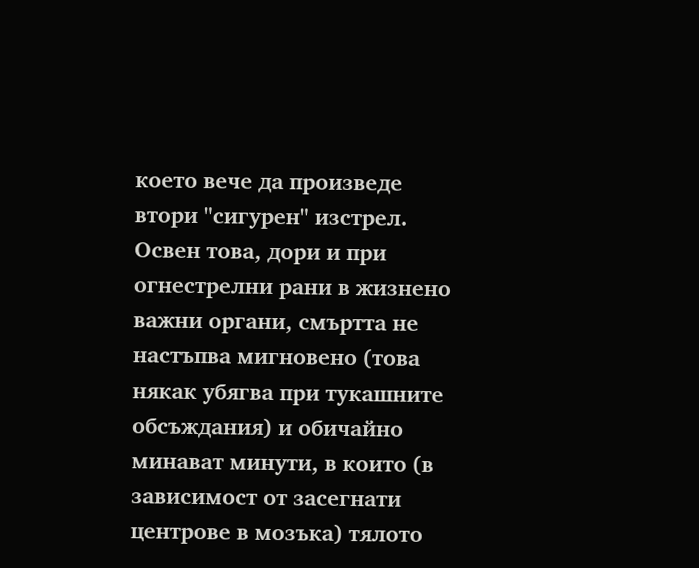което вече да произведе втори "сигурен" изстрел.
Освен това, дори и при огнестрелни рани в жизнено важни органи, смъртта не настъпва мигновено (това някак убягва при тукашните обсъждания) и обичайно минават минути, в които (в зависимост от засегнати центрове в мозъка) тялото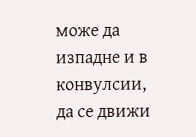може да изпадне и в конвулсии, да се движи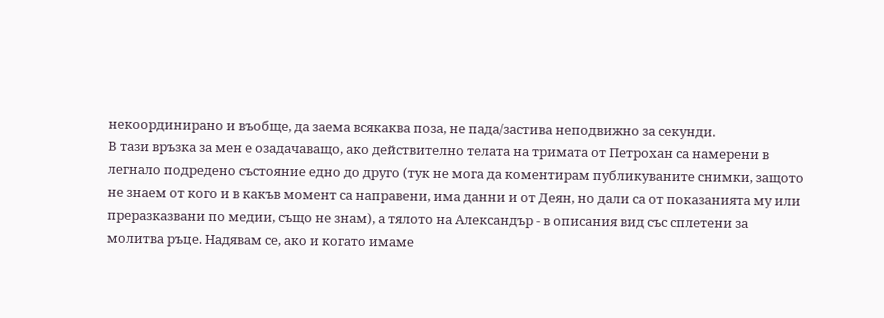некоординирано и въобще, да заема всякаква поза, не пада/застива неподвижно за секунди.
В тази връзка за мен е озадачаващо, ако действително телата на тримата от Петрохан са намерени в легнало подредено състояние едно до друго (тук не мога да коментирам публикуваните снимки, защото не знаем от кого и в какъв момент са направени, има данни и от Деян, но дали са от показанията му или преразказвани по медии, също не знам), а тялото на Александър - в описания вид със сплетени за молитва ръце. Надявам се, ако и когато имаме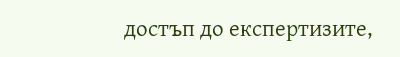достъп до експертизите,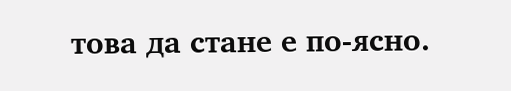това да стане е по-ясно.